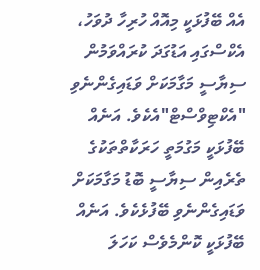އެއް ބޭފުޅަކީ މިއޮއް ހުރިހާ ދުވަހު، އެކްސްގައި އަޑުގަދަ ކުރައްވަމުން ސިޔާސީ މަގާމަކަށް ވަޑައިގެންނެވި "އެކްޓިވްސްޓް"އެކެވެ. އަނެއް ބޭފުޅަކީ މަގުމަތީ ހަރަކާތްތަކުގެ ތެރެއިން ސިޔާސީ ބޮޑު މަގާމަކަށް ވަޑައިގެންނެވި ބޭފުޅެކެވެ. އަނެއް ބޭފުޅަކީ ކޮންމެވެސް ކަހަލަ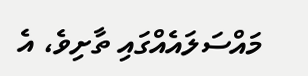މައްސަލައެއްގައި ތާށިވެ، އެ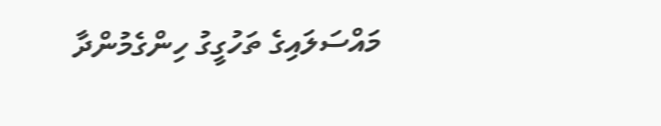މައްސަލައިގެ ތަހުގީގު ހިންގެމުންދާ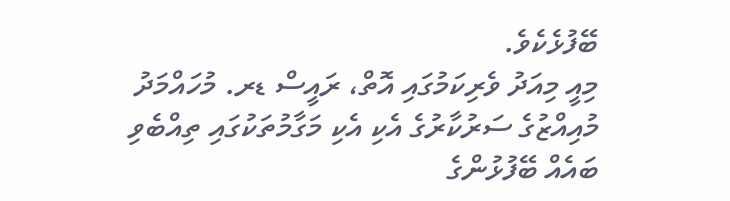ބޭފުޅެކެވެ.
މިއީ މިއަދު ވެރިކަމުގައި އޮތް، ރައީސް ޑރ. މުހައްމަދު މުއިއްޒުގެ ސަރުކާރުގެ އެކި އެކި މަގާމުތަކުގައި ތިއްބެވި ބައެއް ބޭފުޅުންގެ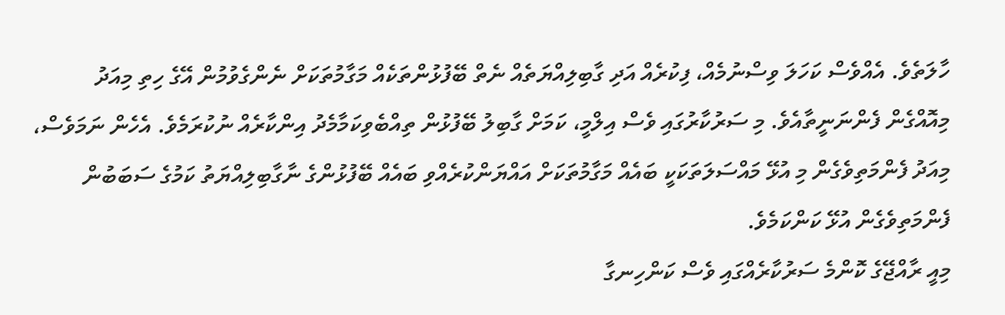ހާލަތެވެ. އެއްވެސް ކަހަލަ ވިސްނުމެއް، ފިކުރެއް އަދި ގާބިލިއްޔަތެއް ނެތް ބޭފުޅުންތަކެއް މަގާމުތަކަށް ނެންގެވުމުން އޭގެ ހިތި މިއަދު މިއޮއްގެން ފެންނަނީތާއެވެ. މި ސަރުކާރުގައި ވެސް އިލްމީ، ކަމަށް ގާބިލު ބޭފުޅުން ތިއްބެވިކަމާމެދު އިންކާރެއް ނުކުރަމެވެ. އެހެން ނަމަވެސް، މިއަދު ފެންމަތިވެގެން މި އުޅޭ މައްސަލަތަކަކީ ބައެއް މަގާމުތަކަށް އައްޔަންކުރެއްވި ބައެއް ބޭފުޅުންގެ ނާގާބިލިއްޔަތު ކަމުގެ ސަބަބުން ފެންމަތިވެގެން އުޅޭ ކަންކަމެވެ.
މިއީ ރާއްޖޭގެ ކޮންމެ ސަރުކާރެއްގައި ވެސް ކަންހިނގާ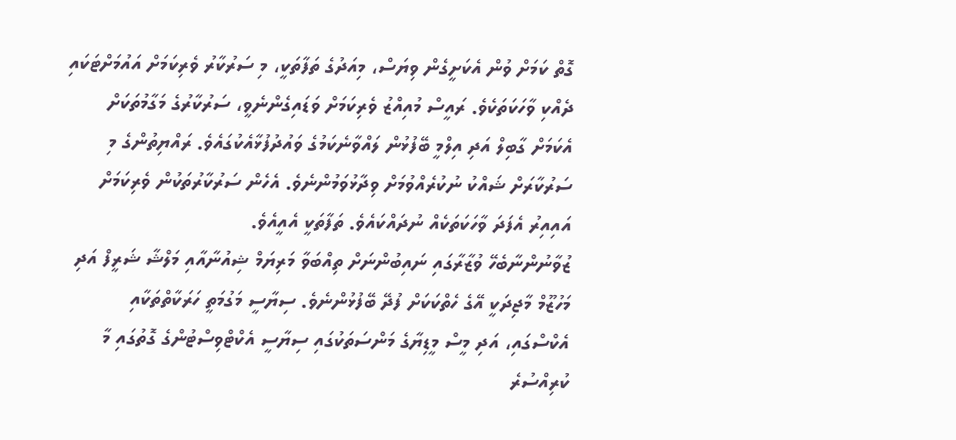ގޮތް ކަމަށް ވުން އެކަށީގެން ވިޔަސް، މިއަދުގެ ތަފާތަކީ، މި ސަރުކާރު ވެރިކަމަށް އައުމަށްޓަކައި ދެއްކި ވާހަކަތަކެވެ. ރައީސް މުއިއްޒު ވެރިކަމަށް ވަޑައިގެންނެވީ، ސަރުކާރުގެ މަގާމުތަކަށް އެކަމަށް ގާބިލް އަދި އިލްމީ ބޭފުޅުން ލައްވާނެކަމުގެ ވައުދުފުޅާއެކުގައެވެ. ރައްޔިތުންގެ މި ސަރުކާރަށް ޝައްކު ނުކުރެއްވުމަށް ވިދާޅުވަމުންނެވެ. އެހެން ސަރުކާރުތަކުން ވެރިކަމަށް އައިއިރު އެފަދަ ވާހަކަތަކެއް ނުދައްކައެވެ. ތަފާތަކީ އެއީއެވެ.
ޒުވާނުންނާބެހޭ ވުޒާރާގައި ނައިބުންނަށް ތިއްބަވާ މަރިޔަމް ޝިއުނާއާއި މަލްޝާ ޝަރީފް އަދި މަހުޒޫމް މާޖިދަކީ އޭގެ ހެތްކަކަށް ފުދޭ ބޭފުޅުންނެވެ. ސިޔާސީ މަގުމަތީ ހަރަކާތްތަކާއި އެކްސްގައި، އަދި މީސް މީޑިޔާގެ މަންސަތަކުގައި ސިޔާސީ އެކްޓްވިސްޓުންގެ ގޮތުގައި މާ ކުރިއްސުރެ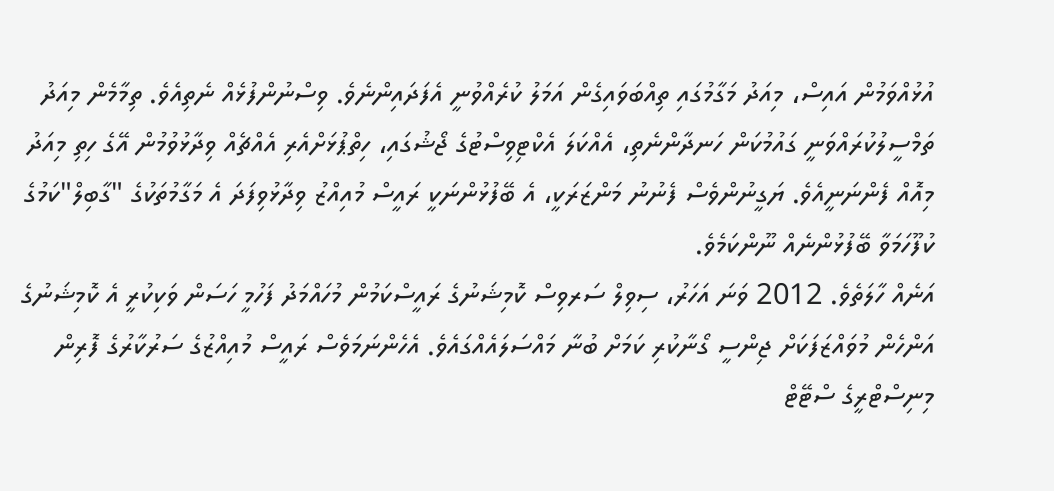އުޅުއްވަމުން އައިސް، މިއަދު މަގާމުގައި ތިއްބަވައިގެން އަމަލު ކުރެއްވުނީ އެފަދައިންނެވެ. ވިސްނުންފުޅެއް ނެތިއެވެ. ތިމާމެން މިއަދު ތަމްސީލުކުރައްވަނީ ގައުމުކަން ހަނދާންނެތި، އެއްކަލަ އެކްޓިވިސްޓުގެ ޖޯޝުގައި، ހިތްޕުޅަށްއެރި އެއްޗެއް ވިދާޅުވުމުން އޭގެ ހިތި މިއަދު މިއޮއް ފެންނަނީއެވެ. ޔަގީނުންވެސް ފެނުނު މަންޒަރަކީ، އެ ބޭފުޅުންނަކީ ރައީސް މުއިއްޒު ވިދާޅުވިފަދަ އެ މަގާމުތަކުގެ "ގާބިލް"ކަމުގެ ކުފޫހަމަވާ ބޭފުޅުންނެއް ނޫންކަމެވެ.
އަނެއް ހާލަތެވެ. 2012 ވަނަ އަހަރު، ސިވިލް ސަރވިސް ކޮމިޝަނުގެ ރައީސްކަމުން މުހައްމަދު ފަހުމީ ހަސަން ވަކިކުރީ އެ ކޮމިޝަނުގެ އަންހެން މުވައްޒަފަކަށް ޖިންސީ ގޯނާކުރި ކަމަށް ބުނާ މައްސަލައެއްގައެވެ. އެހެންނަމަވެސް ރައީސް މުއިއްޒުގެ ސަރުކާރުގެ ފޮރިން މިނިސްޓްރީގެ ސްޓޭޓް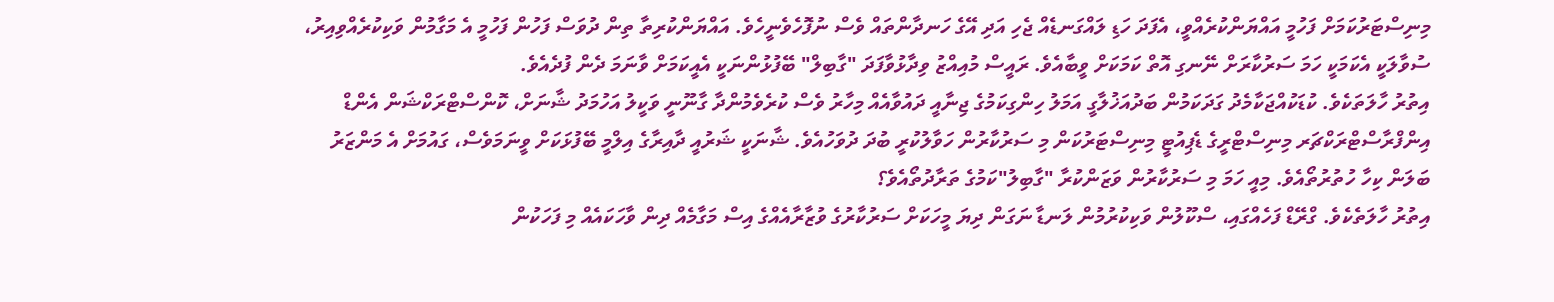މިނިސްޓަރުކަމަށް ފަހުމީ އައްޔަންކުރެއްވީ، އެފަދަ ހަޑި ލައްގަނޑެއް ޖެހި އަދި އޭގެ ހަނދާންތައް ވެސް ނުފޮހެވެނީހެވެ. އައްޔަންކުރިތާ ތިން ދުވަސް ފަހުން ފަހުމީ އެ މަގާމުން ވަކިކުރެއްވިއިރު، ސުވާލަކީ އެކަމަކީ ހަމަ ސަރުކާރަށް ނޭނގި އޮތް ކަމަކަށް ވީބާއެވެ. ރައީސް މުއިއްޒު ވިދާޅުވާފަދަ "ގާބިލް" ބޭފުޅުންނަކީ އެއީކަމަށް ވާނަމަ ދެން ފުދެއެވެ.
އިތުރު ހާލަތަކެވެ. ކުޑަކުއްޖަކާމެދު ގަދަކަމުން ބަދުއަޚުލާގީ އަމަލު ހިންގިކަމުގެ ޖިނާއީ ދައުވާއެއް މިހާރު ވެސް ކުރެވެމުންދާ ގާނޫނީ ވަކީލު އަހުމަދު ޝާނަށް، ކޮންސްޓްރަކްޝަން އެންޑް އިންފްރާސްޓްރަކްޗަރ މިނިސްޓްރީގެ ޑެޕިއުޓީ މިނިސްޓަރުކަން މި ސަރުކާރުން ހަވާލުކުރީ ބުދަ ދުވަހުއެވެ. ޝާނަކީ ޝަރުއީ ދާއިރާގެ އިލްމީ ބޭފުޅަކަށް ވީނަމަވެސް، ގައުމަށް އެ މަންޒަރު ބަލަން ކިހާ ހުތުރުތޯއެވެ. މިއީ ހަމަ މި ސަރުކާރުން ވަޒަންކުރާ "ގާބިލު"ކަމުގެ ތަރާދުތޯއެވެ؟
އިތުރު ހާލަތެކެވެ. ގްރޭޑް ފަހެއްގައި، ސްކޫލުން ވަކިކުރުމުން ލަނޑާ ނަގަން ދިޔަ މީހަކަށް ސަރުކާރުގެ ވުޒާރާއެއްގެ އިސް މަގާމެއް ދިން ވާހަކައެއް މި ފަހަކުން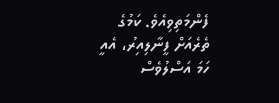ފެންމަތިވިއެވެ. ކަމުގެ ތެރެއަށް ފީނާލިއިރު، އެއީ ހަމަ އަސްލުވެސް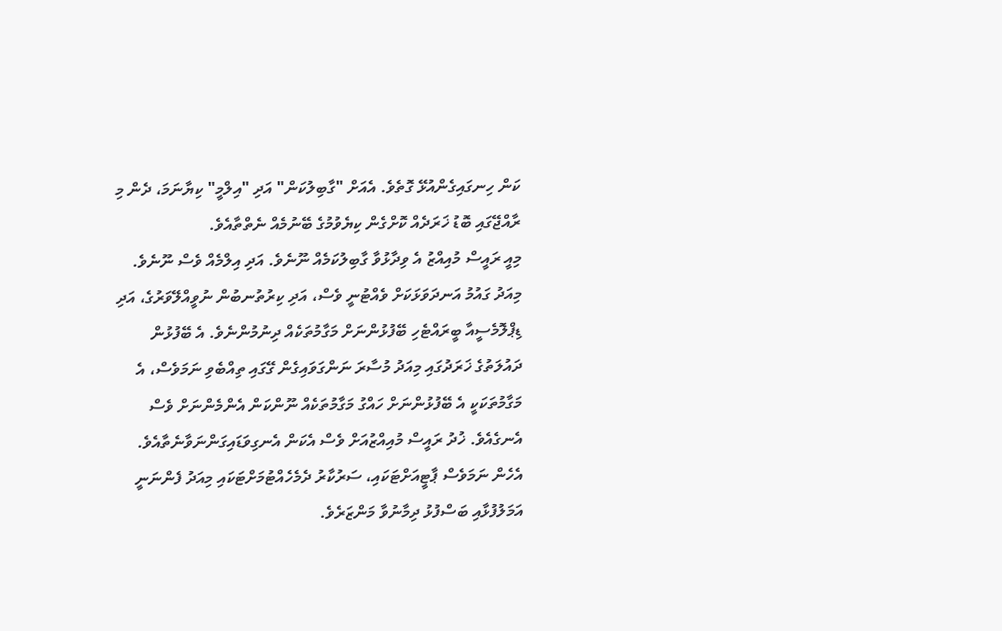ކަން ހިނގައިގެންއުޅޭ ގޮތެވެ. އެއަށް "ގާބިލުކަން" އަދި "އިލްމީ" ކިޔާނަމަ، ދެން މި ރާއްޖޭގައި ބޮޑު ޚަރަދެއް ކޮށްގެން ކިޔެވުމުގެ ބޭނުމެއް ނެތްތާއެވެ.
މިއީ ރައީސް މުއިއްޒު އެ ވިދާޅުވާ ގާބިލުކަމެއް ނޫނެވެ. އަދި އިލްމެއް ވެސް ނޫނެވެ. މިއަދު ގައުމު އަނދަވަޅަކަށް ވެއްޓުނީ ވެސް، އަދި ކިރުތުނބުން ނުވީއްލޭވަރުގެ، އަދި ޑިޕްލޮމެސީއާ ބީރައްޓެހި ބޭފުޅުންނަށް މަގާމުތަކެއް ދިނުމުންނެވެ. އެ ބޭފުޅުން ދައުލަތުގެ ޚަރަދުގައި މިއަދު މުސާރަ ނަންގަވައިގެން ގޭގައި ތިއްބެވި ނަމަވެސް، އެ މަގާމުތަކަކީ އެ ބޭފުޅުންނަށް ހައްގު މަގާމުތަކެއް ނޫންކަން އެންމެންނަށް ވެސް އެނގެއެވެ. ޚުދު ރައީސް މުއިއްޒުއަށް ވެސް އެކަން އެނގިވަޑައިގަންނަވާނެތާއެވެ.
އެހެން ނަމަވެސް ޕާޓީއަށްޓަކައި، ސަރުކާރު ދެމެހެއްޓުމަށްޓަކައި މިއަދު ފެންނަނީ އަމަލުފުޅާއި ބަސްފުޅު ދިމާނުވާ މަންޒަރެވެ.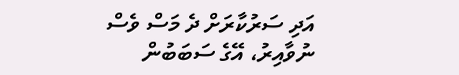އަދި ސަރުކާރަށް ދެ މަސް ވެސް ނުވާއިރު، އޭގެ ސަބަބުން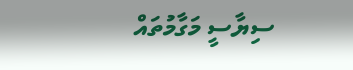ސިޔާސީ މަގާމުތައް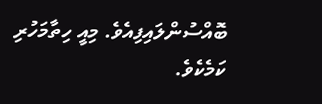ބޮއްސުންލައިފިއެވެ. މިއީ ހިތާމަހުރި ކަމެކެވެ.